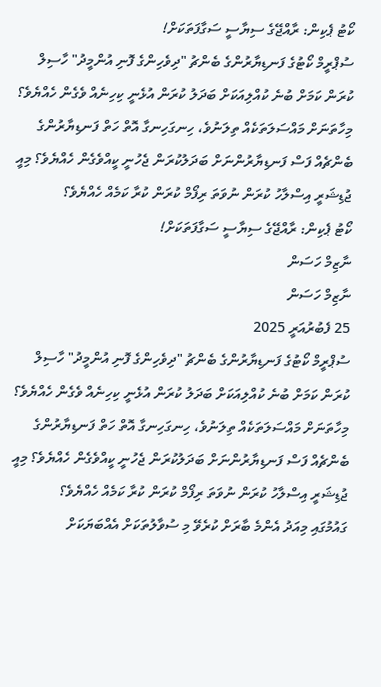ކޯޓު ޕެކިން: ރާއްޖޭގެ ސިޔާސީ ސަގާފަތަކަށް!
ސުޕްރީމް ކޯޓުގެ ފަނޑިޔާރުންގެ ބެންޗު "ދިވެހިންގެ ފޮނި އުންމީދު" ހާސިލް ކުރަން ކަމަށް ބުނެ ކުއްލިއަކަށް ބަދަލު ކުރަން އުޅެނީ ކިހިނެއް ވެގެން ހެއްޔެވެ؟ މިހާތަނަށް މައްސަލަތަކެއް ތިލަނުވެ، ހިނގަހިނގާ އޮތް ހަތް ފަނޑިޔާރުންގެ ބެންޗެއް ފަސް ފަނޑިޔާރުންނަށް ބަދަލުކުރަން ޖެހުނީ ކީއްވެގެން ހެއްޔެވެ؟ މިއީ ޖުޑިޝަރީ އިސްލާހު ކުރަން ނުވަތަ ރިފޯމް ކުރަން ކުރާ ކަމެއް ހެއްޔެވެ؟
ކޯޓު ޕެކިން: ރާއްޖޭގެ ސިޔާސީ ސަގާފަތަކަށް!
ނާޒިމް ހަސަން
ނާޒިމް ހަސަން
25 ފެބުރުއަރީ 2025
ސުޕްރީމް ކޯޓުގެ ފަނޑިޔާރުންގެ ބެންޗު "ދިވެހިންގެ ފޮނި އުންމީދު" ހާސިލް ކުރަން ކަމަށް ބުނެ ކުއްލިއަކަށް ބަދަލު ކުރަން އުޅެނީ ކިހިނެއް ވެގެން ހެއްޔެވެ؟ މިހާތަނަށް މައްސަލަތަކެއް ތިލަނުވެ، ހިނގަހިނގާ އޮތް ހަތް ފަނޑިޔާރުންގެ ބެންޗެއް ފަސް ފަނޑިޔާރުންނަށް ބަދަލުކުރަން ޖެހުނީ ކީއްވެގެން ހެއްޔެވެ؟ މިއީ ޖުޑިޝަރީ އިސްލާހު ކުރަން ނުވަތަ ރިފޯމް ކުރަން ކުރާ ކަމެއް ހެއްޔެވެ؟
ގައުމުގައި މިއަދު އެންމެ ބާރަށް ކުރެވޭ މި ސުވާލުތަކަށް އެއްބަޔަކަށް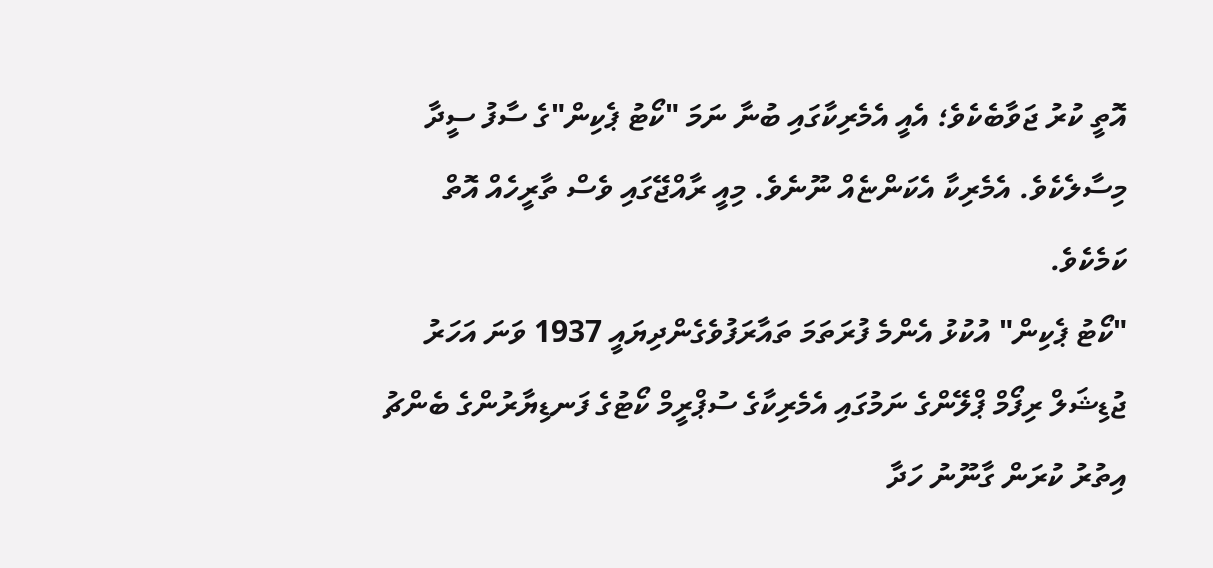އޮތީ ކުރު ޖަވާބެކެވެ؛ އެއީ އެމެރިކާގައި ބުނާ ނަމަ "ކޯޓު ޕެކިން"ގެ ސާފު ސީދާ މިސާލެކެވެ. އެމެރިކާ އެކަންޏެއް ނޫނެވެ. މިއީ ރާއްޖޭގައި ވެސް ތާރީހެއް އޮތް ކަމެކެވެ.
"ކޯޓު ޕެކިން" އުކުޅު އެންމެ ފުރަތަމަ ތައާރަފުވެގެންދިޔައީ 1937 ވަނަ އަހަރު ޖުޑިޝަލް ރިފޯމް ޕްލޭންގެ ނަމުގައި އެމެރިކާގެ ސުޕްރީމް ކޯޓުގެ ފަނޑިޔާރުންގެ ބެންޗު އިތުރު ކުރަން ގާނޫނު ހަދާ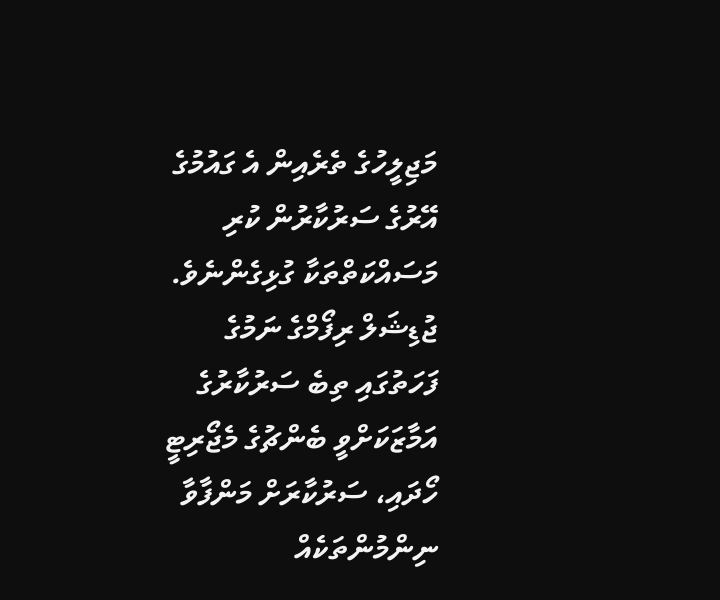މަޖިލީހުގެ ތެރެއިން އެ ގައުމުގެ އޭރުގެ ސަރުކާރުން ކުރި މަސައްކަތްތަކާ ގުޅިގެންނެވެ. ޖުޑިޝަލް ރިފޯމްގެ ނަމުގެ ފަހަތުގައި ތިބެ ސަރުކާރުގެ އަމާޒަކަށްވީ ބެންޗުގެ މެޖޯރިޓީ ހޯދައި، ސަރުކާރަށް މަންފާވާ ނިންމުންތަކެއް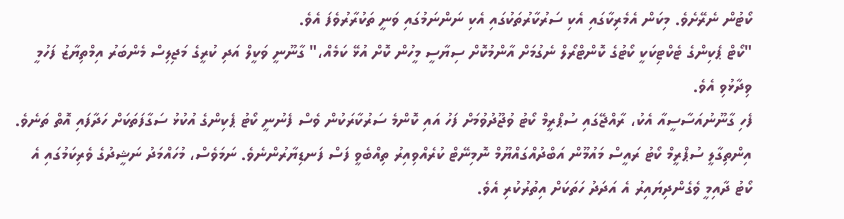ކޯޓުން ނެރޭށެވެ. މިކަން އެމެރިކާގައި އެކި ސަރުކާރުތަކުގައި އެކި ނަންނަމުގައި ވަނީ ތަކުރާރުވެފަ އެވެ.
"ކޯޓް ޕެކިންގެ ޓެކްޓިކަކީ ކޯޓުގެ ކޮންޓްރޯލް ނެގުމަށް އާންމުކޮށް ސިޔާސީ މީހުން ކޮށް އުޅޭ ކަމެއް،" ގާނޫނީ ވަކީލް އަދި ކުރީގެ މަޖިލިސް މެންބަރު އިމްތިޔާޒު ފަހުމީ ވިދާޅުވި އެވެ.
ފެހި ގާނޫނުއަސާސީއާ އެކު، ރާއްޖޭގައި ސުޕްރީމް ކޯޓު ވުޖޫދުވުމަށް ފަހު އައި ކޮންމެ ސަރުކާރަކުން ވެސް ފެނުނީ ކޯޓު ޕެކިންގެ އުކުޅު ސަގާފަތަކަށް ހަދާފައި އޮތް ތަނެވެ. އިންތިގާލީ ސުޕްރީމް ކޯޓު ރައީސް މައުމޫން އަބްދުއްގައްޔޫމް ނޮމިނޭޓް ކުރެއްވިއިރު ތިއްބެވީ ފަސް ފަނޑިޔާރުންނެވެ. ނަމަވެސް، މުހައްމަދު ނަޝީދުގެ ވެރިކަމުގައި އެ ކޯޓު ދާއިމީ ވެގެންދިޔައިރު އެ އަދަދު ހަތަކަށް އިތުރުކުރި އެވެ.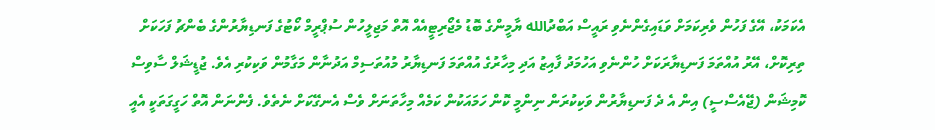އެކަމަކު، އޭގެ ފަހުން ވެރިކަމަށް ވަޑައިގެންނެވި ރައީސް އަބްދުالله ޔާމީންގެ ބޮޑު މެޖޯރިޓީއެއް އޮތް މަޖިލީހުން ސުޕްރީމް ކޯޓުގެ ފަނޑިޔާރުންގެ ބެންޗު ފަހަކަށް ތިރިކޮށް، އޭރު އުއްތަމަ ފަނޑިޔާރަކަށް ހުންނެވި އަހުމަދު ފާއިޒު އަދި މިހާރުގެ އުއްތަމަ ފަނޑިޔާރު މުއުތަސިމް އަދުނާން މަގާމުން ވަކިކުރި އެވެ. ޖުޑީޝަލް ސާވިސް ކޮމިޝަން (ޖޭއެސްސީ) އިން އެ ދެ ފަނޑިޔާރުން ވަކިކުރަން ނިންމީ ކޮން ހަމައަކުން ކަމެއް މިހާތަނަށް ވެސް އެނގޭކަށް ނެތެވެ. ފެންނަން އޮތް ހަގީގަތަކީ އެއީ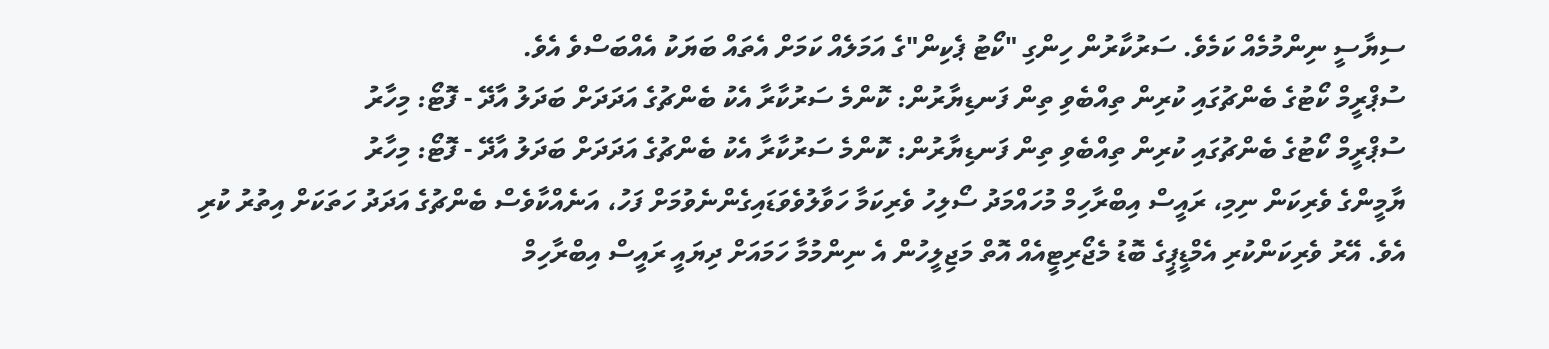ސިޔާސީ ނިންމުމެއް ކަމެވެ. ސަރުކާރުން ހިންގި "ކޯޓު ޕެކިން"ގެ އަމަލެއް ކަމަށް އެތައް ބަޔަކު އެއްބަސްވެ އެވެ.
ސުޕްރީމް ކޯޓުގެ ބެންޗުގައި ކުރިން ތިއްބެވި ތިން ފަނޑިޔާރުން: ކޮންމެ ސަރުކާރާ އެކު ބެންޗުގެ އަދަދަށް ބަދަލު އާދޭ - ފޮޓޯ: މިހާރު
ސުޕްރީމް ކޯޓުގެ ބެންޗުގައި ކުރިން ތިއްބެވި ތިން ފަނޑިޔާރުން: ކޮންމެ ސަރުކާރާ އެކު ބެންޗުގެ އަދަދަށް ބަދަލު އާދޭ - ފޮޓޯ: މިހާރު
ޔާމީންގެ ވެރިކަން ނިމި، ރައީސް އިބްރާހިމް މުހައްމަދު ސޯލިހު ވެރިކަމާ ހަވާލުވެވަޑައިގެންނެވުމަށް ފަހު، އަނެއްކާވެސް ބެންޗުގެ އަދަދު ހަތަކަށް އިތުރު ކުރި އެވެ. އޭރު ވެރިކަންކުރި އެމްޑީޕީގެ ބޮޑު މެޖޯރިޓީއެއް އޮތް މަޖިލީހުން އެ ނިންމުމާ ހަމައަށް ދިޔައީ ރައީސް އިބްރާހިމް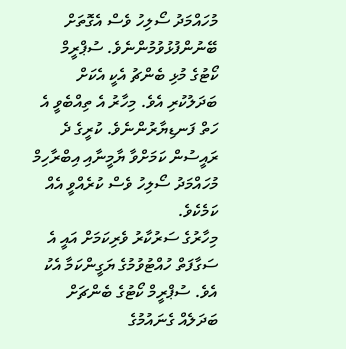މުހައްމަދު ސޯލިހު ވެސް އެގޮތަށް ބޭނުންފުޅުވުމުންނެވެ. ސުޕްރީމް ކޯޓުގެ މުޅި ބެންޗު އެކީ އެކަށް ބަދަލުކުރި އެވެ. މިހާރު އެ ތިއްބެވީ އެ ހަތް ފަނޑިޔާރުންނެވެ. ކުރީގެ ދެ ރައީސުން ކަމަށްވާ ޔާމީނާއި އިބްރާހިމް މުހައްމަދު ސޯލިހު ވެސް ކުރެއްވީ އެއް ކަމެކެވެ.
މިހާރުގެ ސަރުކާރު ވެރިކަމަށް އައީ އެ ސަގާފަތް ހުއްޓުވުމުގެ ޔަގީންކަމާ އެކު އެވެ. ސުޕްރީމް ކޯޓުގެ ބެންޗަށް ބަދަލެއް ގެނައުމުގެ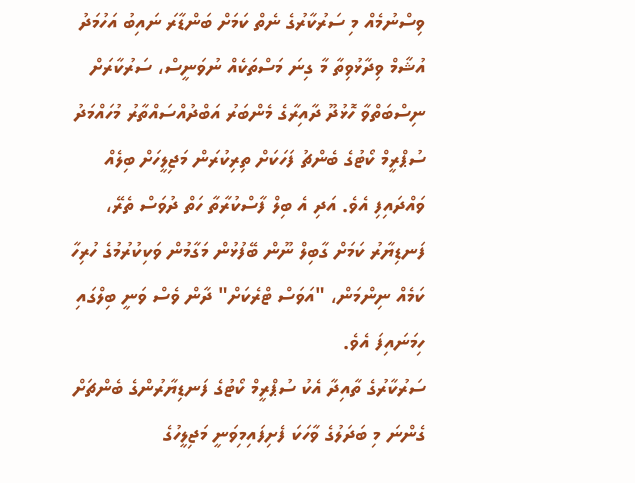ވިސްނުމެއް މި ސަރުކާރުގެ ނެތް ކަމަށް ބަންޑާރަ ނައިބު އަހުމަދު އުޝާމް ވިދާޅުވިތާ މާ ގިނަ މަސްތަކެއް ނުވަނީސް، ސަރުކާރަށް ނިސްބަތްވާ ހޮޅުދޫ ދާއިރާގެ މެންބަރު އަބްދުއްސައްތާރު މުހައްމަދު ސުޕްރީމް ކޯޓުގެ ބެންޗު ފަހަކަށް ތިރިކުރަން މަޖިލީހަށް ބިލެއް ވައްދައިފި އެވެ. އަދި އެ ބިލް ފާސްކުރާތާ ހަތް ދުވަސް ތެރޭ، ފަނޑިޔާރު ކަމަށް ގާބިލް ނޫން ބޭފުޅުން މަގާމުން ވަކިކުރުމުގެ ހުރިހާ ކަމެއް ނިންމަން، "އަވަސް ޓްރެކަށް" ދާން ވެސް ވަނީ ބިލްގައި ހިމަނައިފަ އެވެ.
ސަރުކާރުގެ ތާއިދާ އެކު ސުޕްރީމް ކޯޓުގެ ފަނޑިޔާރުންގެ ބެންޗަށް ގެންނަ މި ބަދަލުގެ ވާހަކަ ފެށިފައިމިވަނީ މަޖިލީހުގެ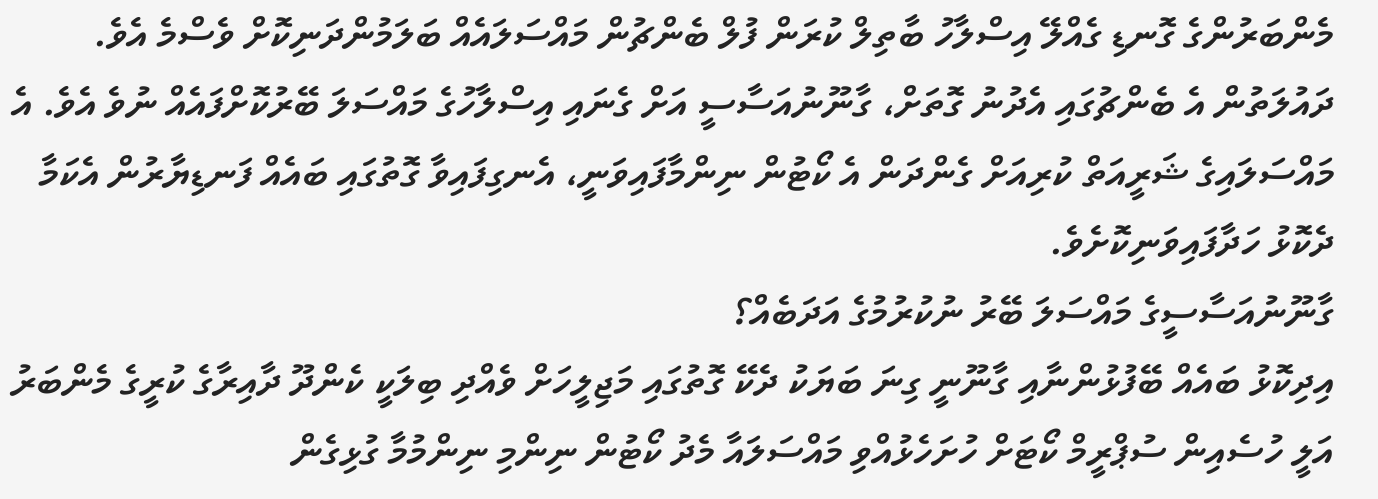މެންބަރުންގެ ގޮނޑި ގެއްލޭ އިސްލާހު ބާތިލް ކުރަން ފުލް ބެންޗުން މައްސަލައެއް ބަލަމުންދަނިކޮށް ވެސްމެ އެވެ. ދައުލަތުން އެ ބެންޗުގައި އެދުނު ގޮތަށް، ގާނޫނުއަސާސީ އަށް ގެނައި އިސްލާހުގެ މައްސަލަ ބޭރުކޮށްފައެއް ނުވެ އެވެ. އެ މައްސަލައިގެ ޝަރީއަތް ކުރިއަށް ގެންދަން އެ ކޯޓުން ނިންމާފައިވަނީ، އެނގިފައިވާ ގޮތުގައި ބައެއް ފަނޑިޔާރުން އެކަމާ ދެކޮޅު ހަދާފައިވަނިކޮށެވެ.
ގާނޫނުއަސާސީގެ މައްސަލަ ބޭރު ނުކުރުމުގެ އަދަބެއް؟
އިދިކޮޅު ބައެއް ބޭފުޅުންނާއި ގާނޫނީ ގިނަ ބަޔަކު ދެކޭ ގޮތުގައި މަޖިލީހަށް ވެއްދި ބިލަކީ ކެންދޫ ދާއިރާގެ ކުރީގެ މެންބަރު އަލީ ހުސެއިން ސުޕްރީމް ކޯޓަށް ހުށަހެޅުއްވި މައްސަލައާ މެދު ކޯޓުން ނިންމި ނިންމުމާ ގުޅިގެން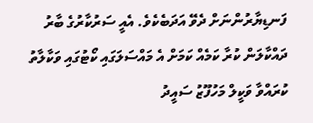ފަނޑިޔާރުންނަށް ދެވޭ އަދަބެކެވެ. އެއީ ސަރުކާރުގެ ބާރު ދައްކާލަން ކުރާ ކަމެއް ކަމަށް އެ މައްސަލަގައި ކޯޓުގައި ވަކާލާތު ކުރައްވާ ވަކީލް މަހުފޫޒު ސައީދު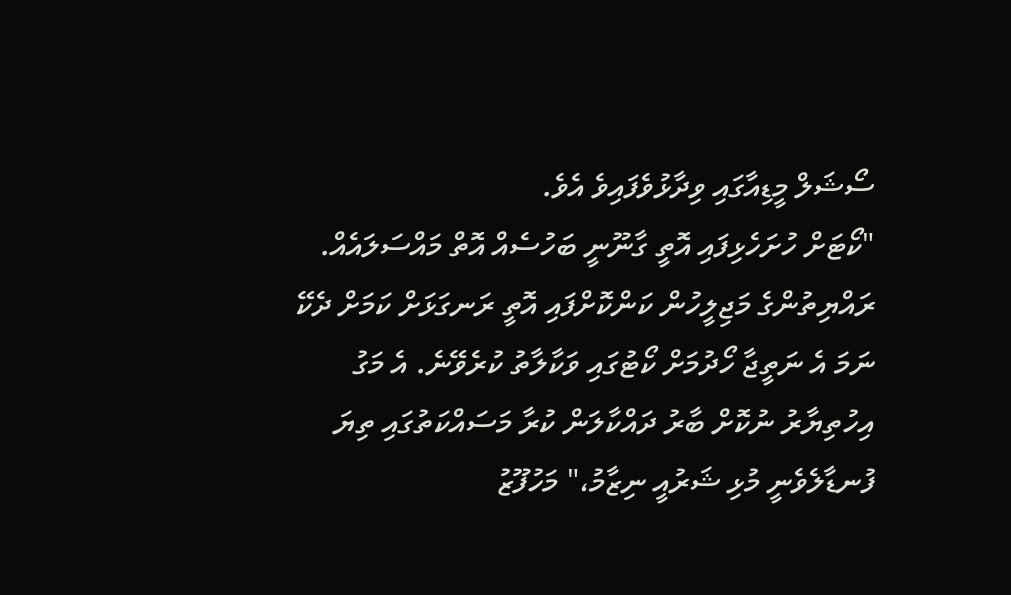ސޯޝަލް މީޑިއާގައި ވިދާޅުވެފައިވެ އެވެ.
"ކޯޓަށް ހުށަހެޅިފައި އޮތީ ގާނޫނީ ބަހުސެއް އޮތް މައްސަލައެއް. ރައްޔިތުންގެ މަޖިލީހުން ކަންކޮށްފައި އޮތީ ރަނގަޅަށް ކަމަށް ދެކޭ ނަމަ އެ ނަތީޖާ ހޯދުމަށް ކޯޓުގައި ވަކާލާތު ކުރެވޭނެ. އެ މަގު އިހުތިޔާރު ނުކޮށް ބާރު ދައްކާލަން ކުރާ މަސައްކަތުގައި ތިޔަ ފުނޑާލެވެނީ މުޅި ޝަރުއީ ނިޒާމު،" މަހުފޫޒު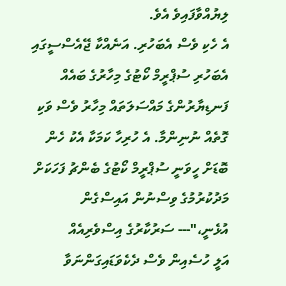ލިޔުއްވާފައިވެ އެވެ.
އެ ހެކި ވެސް އެބަހުރި. އަނެއްކާ ޖޭއެސްސީގައި އެބަހުރި ސުޕްރީމް ކޯޓުގެ މިހާރުގެ ބައެއް ފަނޑިޔާރުންގެ މައްސަލަތައް މިހާރު ވެސް ވަކި ގޮތެއް ނުނިންމާ. އެ ހުރިހާ ކަމަކާ އެކު ހެން ބޮޑަށް ހީވަނީ ސުޕްރީމް ކޯޓުގެ ބެންޗު ފަހަކަށް މަދުކުރުމުގެ ވިސްނުން އައިސްގެން އުޅެނީ،"--- ސަރުކާރުގެ އިސްވެރިއެއް
އަލީ ހުސެއިން ވެސް ދެކެވަޑައިގަންނަވާ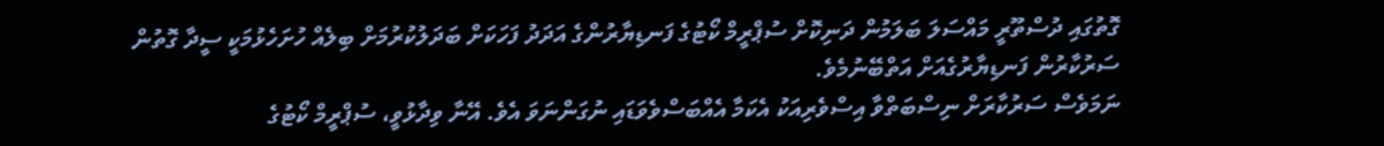ގޮތުގައި ދުސްތޫރީ މައްސަލަ ބަލަމުން ދަނިކޮށް ސުޕްރީމް ކޯޓުގެ ފަނޑިޔާރުންގެ އަދަދު ފަހަކަށް ބަދަލުކުރުމަށް ބިލެއް ހުށަހެޅުމަކީ ސީދާ ގޮތުން ސަރުކާރުން ފަނޑިޔާރުގެއަށް އަތްބޭނުމެވެ.
ނަމަވެސް ސަރުކާރަށް ނިސްބަތްވާ އިސްވެރިއަކު އެކަމާ އެއްބަސްވެވަޑައި ނުގަންނަވަ އެވެ. އޭނާ ވިދާޅުވީ، ސުޕްރީމް ކޯޓުގެ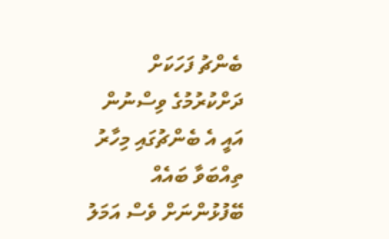ބެންޗު ފަހަކަށް ދަށްކުރުމުގެ ވިސްނުން އައީ އެ ބެންޗުގައި މިހާރު ތިއްބަވާ ބައެއް ބޭފުޅުންނަށް ވެސް އަމަލު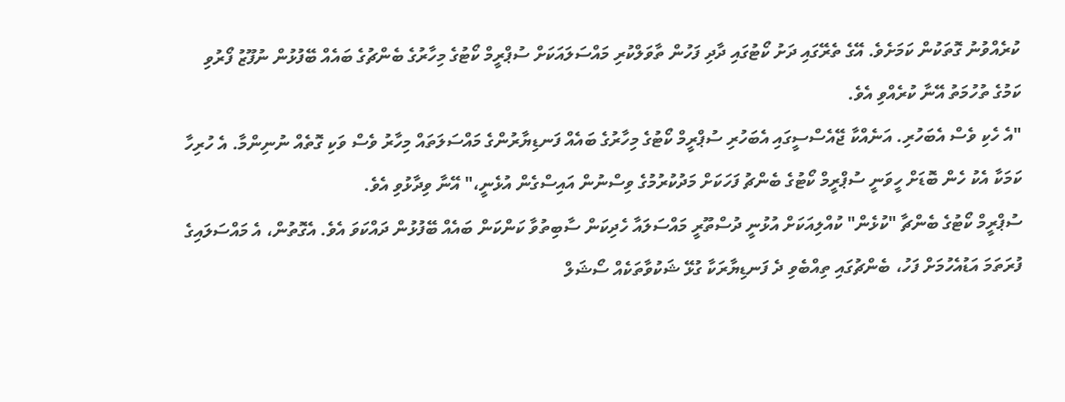ކުރެއްވުނު ގޮތަކުން ކަމަށެވެ. އޭގެ ތެރޭގައި ދަށު ކޯޓުގައި ދާދި ފަހުން ތާވަލްކުރި މައްސަލައަކަށް ސުޕްރީމް ކޯޓުގެ މިހާރުގެ ބެންޗުގެ ބައެއް ބޭފުޅުން ނުފޫޒު ފޯރުވި ކަމުގެ ތުހުމަތު އޭނާ ކުރެއްވި އެވެ.
"އެ ހެކި ވެސް އެބަހުރި. އަނެއްކާ ޖޭއެސްސީގައި އެބަހުރި ސުޕްރީމް ކޯޓުގެ މިހާރުގެ ބައެއް ފަނޑިޔާރުންގެ މައްސަލަތައް މިހާރު ވެސް ވަކި ގޮތެއް ނުނިންމާ. އެ ހުރިހާ ކަމަކާ އެކު ހެން ބޮޑަށް ހީވަނީ ސުޕްރީމް ކޯޓުގެ ބެންޗު ފަހަކަށް މަދުކުރުމުގެ ވިސްނުން އައިސްގެން އުޅެނީ،" އޭނާ ވިދާޅުވި އެވެ.
ސުޕްރީމް ކޯޓުގެ ބެންޗާ "ކުޅެން" ކުއްލިއަކަށް އުޅުނީ ދުސްތޫރީ މައްސަލައާ ހެދިކަން ސާބިތުވާ ކަންކަން ބައެއް ބޭފުޅުން ދައްކަވަ އެވެ. އެގޮތުން، އެ މައްސަލައިގެ ފުރަތަމަ އަޑުއެހުމަށް ފަހު، ބެންޗުގައި ތިއްބެވި ދެ ފަނޑިޔާރަކާ ގުޅޭ ޝަކުވާތަކެއް ސޯޝަލް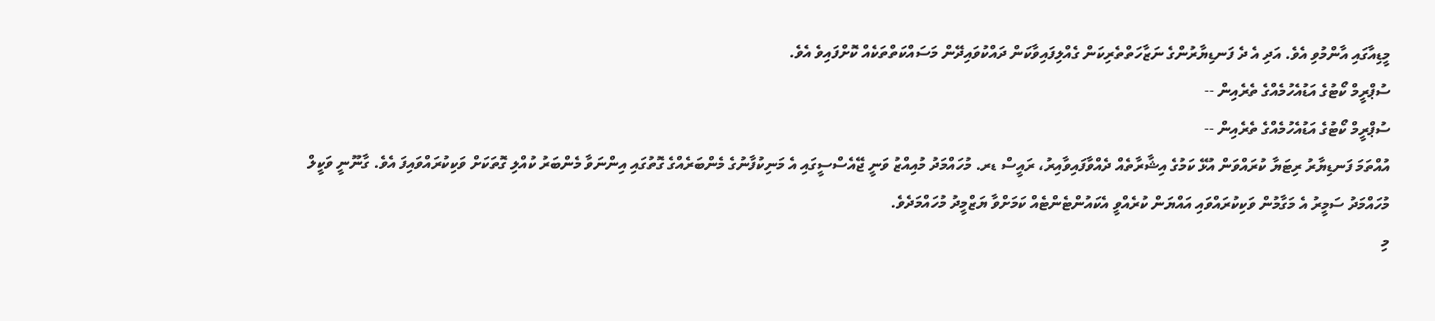މީޑިއާގައި އާންމުވި އެވެ. އަދި އެ ދެ ފަނޑިޔާރުންގެ ނަޒާހަތްތެރިކަން ގެއްލިފައިވާކަން ދައްކުވައިދޭން މަސައްކަތްތަކެއް ކޮށްފައިވެ އެވެ.
ސުޕްރީމް ކޯޓުގެ އަޑުއެހުމެއްގެ ތެރެއިން --
ސުޕްރީމް ކޯޓުގެ އަޑުއެހުމެއްގެ ތެރެއިން --
އުއްތަމަ ފަނޑިޔާރު ރިޓަޔާ ކުރައްވަން އުޅޭ ކަމުގެ އިޝާރާތެއް ދެއްވާފައިވާއިރު، ރައީސް ޑރ. މުހައްމަދު މުއިއްޒު ވަނީ ޖޭއެސްސީގައި އެ މަނިކުފާނުގެ މެންބަރެއްގެ ގޮތުގައި އިންނަވާ މެންބަރު ކުއްލި ގޮތަކަށް ވަކިކުރައްވައިފަ އެވެ. ގާނޫނީ ވަކީލް މުހައްމަދު ސަމީރު އެ މަގާމުން ވަކިކުރައްވައި އައްޔަން ކުރެއްވީ އެކައުންޓެންޓެއް ކަމަށްވާ ޔަޒްމީދު މުހައްމަދެވެ.
މި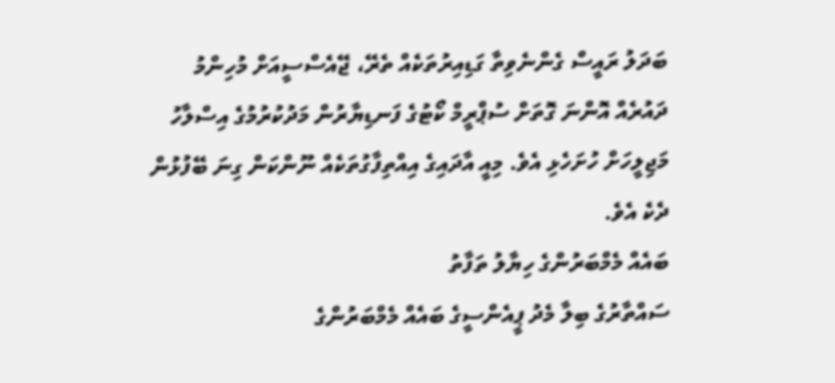ބަދަލު ރައީސް ގެންނެވިތާ ގަޑިއިރުތަކެއް ތެރޭ، ޖޭއެސްސީއަށް މުހިންމު ދައުރެއް އޮންނަ ގޮތަށް ސުޕްރީމް ކޯޓުގެ ފަނޑިޔާރުން މަދުކުރުމުގެ އިސްލާހު މަޖިލީހަށް ހުށަހެޅި އެވެ. މިއީ އާދައިގެ އިއްތިފާގުތަކެއް ނޫންކަން ގިނަ ބޭފުޅުން ދެކެ އެވެ.
ބައެއް މެމްބަރުންގެ ހިޔާލު ތަފާތު
ސައްތާރުގެ ބިލާ މެދު ޕީއެންސީގެ ބައެއް މެމްބަރުންގެ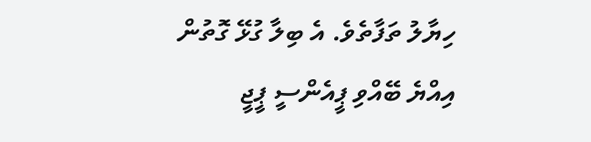ހިޔާލު ތަފާތެވެ. އެ ބިލާ ގުޅޭ ގޮތުން އިއްޔެ ބޭއްވި ޕީއެންސީ ޕީޖީ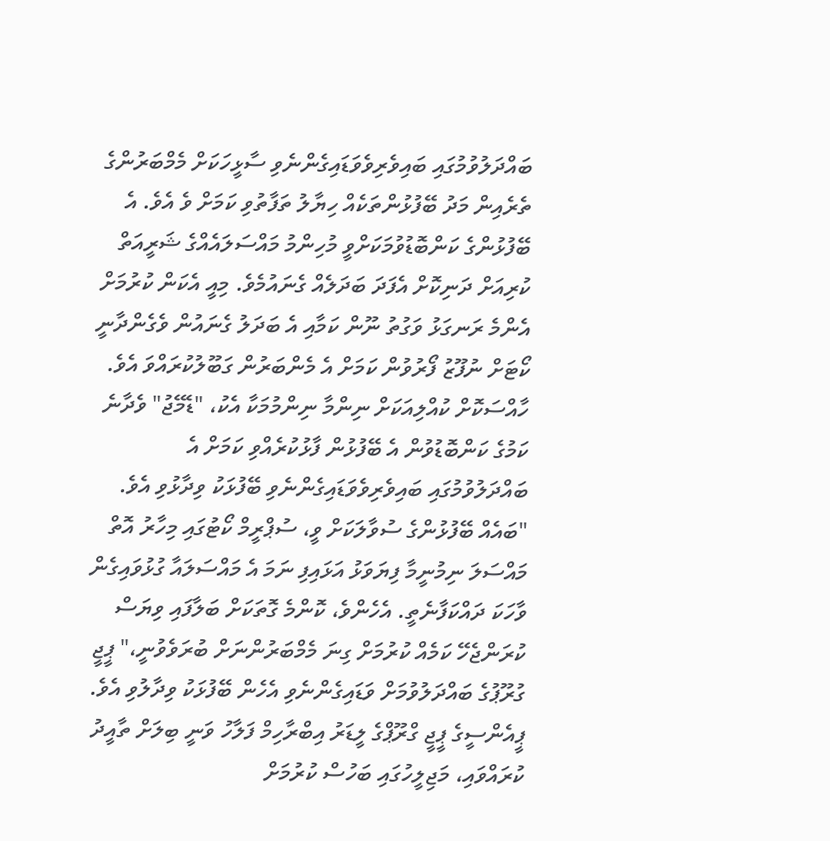ބައްދަލުވުމުގައި ބައިވެރިވެވަޑައިގެންނެވި ސާޅީހަކަށް މެމްބަރުންގެ ތެރެއިން މަދު ބޭފުޅުންތަކެއް ހިޔާލު ތަފާތުވި ކަމަށް ވެ އެވެ. އެ ބޭފުޅުންގެ ކަންބޮޑުވުމަކަށްވީ މުހިންމު މައްސަލައެއްގެ ޝަރީއަތް ކުރިއަށް ދަނިކޮށް އެފަދަ ބަދަލެއް ގެނައުމެވެ. މިއީ އެކަން ކުރުމަށް އެންމެ ރަނގަޅު ވަގުތު ނޫން ކަމާއި އެ ބަދަލު ގެނައުން ވެގެންދާނީ ކޯޓަށް ނުފޫޒު ފޯރުވުން ކަމަށް އެ މެންބަރުން ގަބޫލުކުރައްވަ އެވެ. ހާއްސަކޮށް ކުއްލިއަކަށް ނިންމާ ނިންމުމަކާ އެކު، "ޑެމޭޖު" ވެދާނެ ކަމުގެ ކަންބޮޑުވުން އެ ބޭފުޅުން ފާޅުކުރެއްވި ކަމަށް އެ ބައްދަލުވުމުގައި ބައިވެރިވެވަޑައިގެންނެވި ބޭފުޅަކު ވިދާޅުވި އެވެ.
"ބައެއް ބޭފުޅުންގެ ސުވާލަކަށް ވީ، ސުޕްރީމް ކޯޓުގައި މިހާރު އޮތް މައްސަލަ ނިމުނީމާ ފިޔަވަޅު އަޅައިފި ނަމަ އެ މައްސަލައާ ގުޅުވައިގެން ވާހަކަ ދައްކަފާނެތީ. އެހެންވެ، ކޮންމެ ގޮތަކަށް ބަލާފައި ވިޔަސް ކުރަންޖެހޭ ކަމެއް ކުރުމަށް ގިނަ މެމްބަރުންނަށް ބުރަވެވުނީ،" ޕީޖީ ގުރޫޕުގެ ބައްދަލުވުމަށް ވަޑައިގެންނެވި އެހެން ބޭފުޅަކު ވިދާލުވި އެވެ.
ޕީއެންސީގެ ޕީޖީ ގްރޫޕްގެ ލީޑަރު އިބްރާހިމް ފަލާހު ވަނީ ބިލަށް ތާއީދު ކުރައްވައި، މަޖިލީހުގައި ބަހުސް ކުރުމަށް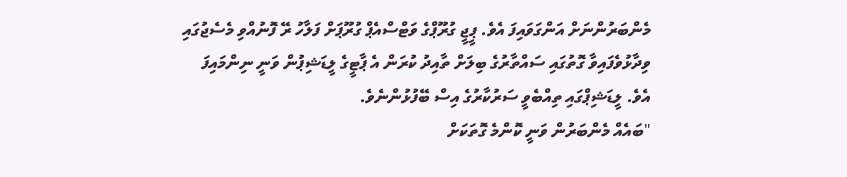މެންބަރުންނަށް އަންގަވައިފަ އެވެ. ޕީޖީ ގުރޫޕްގެ ވަޓްސްއެޕް ގުރޫޕަށް ފަލާހު ރޭ ފޮނުއްވި މެސެޖުގައި ވިދާޅުވެފައިވާ ގޮތުގައި ސައްތާރުގެ ބިލަށް ތާއިދު ކުރަން އެ ޕާޓީގެ ލީޑަޝިޕުން ވަނީ ނިންމައިފަ އެވެ. ލީޑަޝިޕްގައި ތިއްބެވީ ސަރުކާރުގެ އިސް ބޭފުޅުންނެވެ.
"ބައެއް މެންބަރުން ވަނީ ކޮންމެ ގޮތަކަށް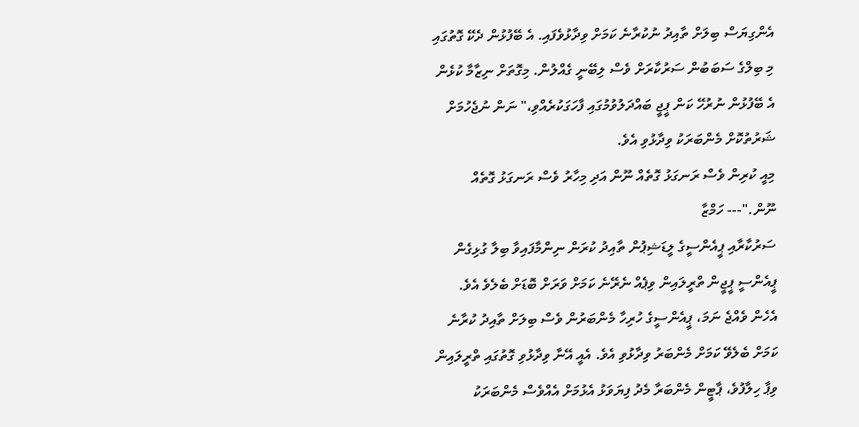އެންގިޔަސް ބިލަށް ތާއިދު ނުކުރާނެ ކަމަށް ވިދާޅުވެފައި. އެ ބޭފުޅުން ދެކޭ ގޮތުގައި މި ބިލްގެ ސަބަބުން ސަރުކާރަށް ވެސް ލިބޭނީ ގެއްލުން. މިގޮތަށް ނިޒާމާ ކުޅެން އެ ބޭފުޅުން ނުރުހޭ ކަން ޕީޖީ ބައްދަލުވުމުގައި ފާހަގަކުރެއްވި،" ނަން ނުޖެހުމަށް ޝަރުތުކޮށް މެންބަރަކު ވިދާޅުވި އެވެ.
މިއީ ކުރިން ވެސް ރަނގަޅު ގޮތެއް ނޫން އަދި މިހާރު ވެސް ރަނގަޅު ގޮތެއް ނޫން."--- ހަމްޒާ
ސަރުކާރާއި ޕީއެންސީގެ ލީޑަޝިޕުން ތާއިދު ކުރަން ނިންމާފައިވާ ބިލާ ގުޅިގެން ޕީއެންސީ ޕީޖީން ތްރީލައިން ވިޕެއް ނެރޭނެ ކަމަށް ވަރަށް ބޮޑަށް ބެލެވެ އެވެ. އެހެން ވެއްޖެ ނަމަ، ޕީއެންސީގެ ހުރިހާ މެންބަރުން ވެސް ބިލަށް ތާއިދު ކުރާނެ ކަމަށް ބެލެވޭ ކަމަށް މެންބަރު ވިދާޅުވި އެވެ. އެއީ އޭނާ ވިދާޅުވި ގޮތުގައި ތްރީލައިން ވިޕާ ހިލާފުވެ، ޕާޓީން މެންބަރާ މެދު ފިޔަވަޅު އެޅުމަށް އެއްވެސް މެންބަރަކު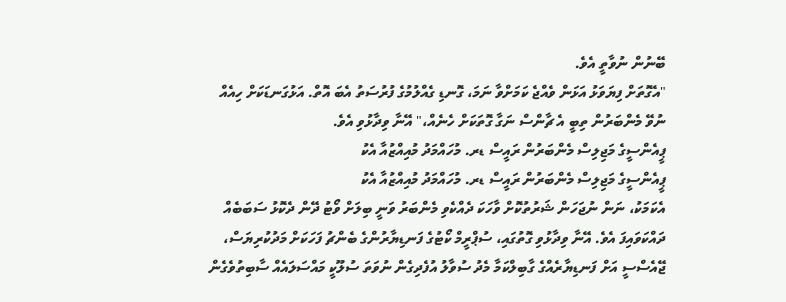ބޭނުން ނުވާތީ އެވެ.
"އެގޮތަށް ފިޔަވަޅު އަޅަން ވެއްޖެ ކަމަށްވާ ނަމަ، ގޮނޑި ގެއްލުމުގެ ފުރުސަތު އެބަ އޮތް. އަޅުގަނޑަކަށް ހިއެއް ނުވޭ މެންބަރުން ތިބީ އެ ޗާންސް ނަގާ ގޮތަކަށް ހެނެއް،" އޭނާ ވިދާޅުވި އެވެ.
ޕީއެންސީގެ މަޖިލިސް މެންބަރުން ރައީސް ޑރ. މުހައްމަދު މުއިއްޒުއާ އެކު
ޕީއެންސީގެ މަޖިލިސް މެންބަރުން ރައީސް ޑރ. މުހައްމަދު މުއިއްޒުއާ އެކު
އެކަމަކު، ނަން ނުޖަހަން ޝަރުތުކޮށް ވާހަކަ ދެއްކެވި މެންބަރު ވަނީ ބިލަށް ވޯޓު ދޭން ދެކޮޅު ސަބަބެއް ދައްކަވައިފަ އެވެ. އޭނާ ވިދާޅުވި ގޮތުގައި، ސުޕްރީމް ކޯޓުގެ ފަނޑިޔާރުންގެ ބެންޗު ފަހަކަށް މަދުކުރިޔަސް، ޖޭއެސްސީ އަށް ފަނޑިޔާރެއްގެ ގާބިލްކަމާ މެދު ސުވާލު އުފެދިގެން ނުވަތަ ސުލޫކީ މައްސަލައެއް ސާބިތުވެގެން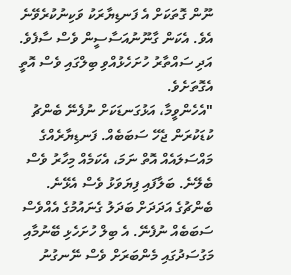ނޫން ގޮތަކަށް އެ ފަނޑިޔާރަކު ވަކިނުކުރެވޭނެ އެވެ. އެކަން ގާނޫނުއަސާސީން ވެސް ސާފެވެ. އަދި ސައްތާރު ހުށަހެޅުއްވި ބިލްގައި ވެސް އޮތީ އެގޮތަށެވެ.
"އެހެންވީމާ، އަޅުގަނޑަކަށް ނުފެނޭ ބެންޗު ކުޑަކުރަން ޖެހޭ ސަބަބެއް. ފަނޑިޔާރެއްގެ މައްސަލައެއް އޮތް ނަމަ، އެކަމެއް މިހާރު ވެސް ބެލޭނެ. ބަލާފައި ފިޔަވަޅު ވެސް އެޅޭނެ. ބެންޗުގެ އަދަދަށް ބަދަލު ގެނައުމުގެ އެއްވެސް ސަބަބެއް ނުފެނޭ. އެ ބިލް ހުށަހެޅި ބޭނުމާއި މަގުސަދުގައި މެންބަރަށް ވެސް ނޭނގުނު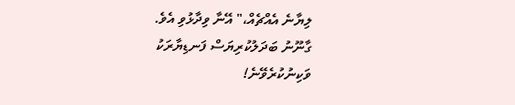ލިޔާނެ އެއްޗެއް،" އޭނާ ވިދާޅުވި އެވެ.
ގާނޫނު ބަދަލުކުރިޔަސް ފަނޑިޔާރަކު ވަކިނުކުރެވޭނެ!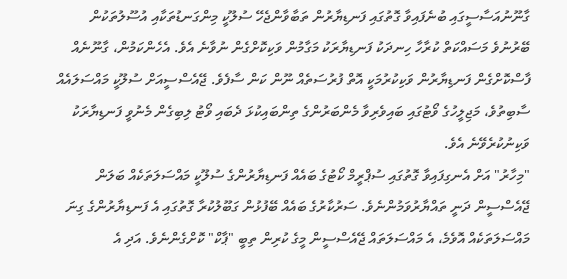ގާނޫނުއަސާސީގައި ބުނެފައިވާ ގޮތުގައި ފަނޑިޔާރުން ތަބާވާންޖެހޭ ސުލޫކީ މިންގަނޑުތަކާއި އުސޫލުތަކުން ބޭރުނުވެ މަސައްކަތް ކުރާހާ ހިނދަކު ފަނޑިޔާރަކު މަގާމުން ވަކިކޮށްގެން ނުވާނެ އެވެ. އެހެންކަމުން، ގާނޫނެއް ފާސްކޮށްގެން ފަނޑިޔާރުން ވަކިކުރުމަކީ އޮތް ފުރުސަތެއް ނޫން ކަން ސާފެވެ. ޖޭއެސްސީއަށް ސުލޫކީ މައްސަލައެއް ސާބިތުވެ، މަޖިލީހުގެ ވޯޓުގައި ބައިވެރިވާ މެންބަރުންގެ ތިންބައިކުޅަ ދެބައި ވޯޓު ލިބިގެން މެނުވީ ފަނޑިޔާރަކު ވަކިނުކުރެވޭނެ އެވެ.
"މިހާރު" އަށް އެނގިފައިވާ ގޮތުގައި ސުޕްރީމް ކޯޓުގެ ބައެއް ފަނޑިޔާރުންގެ ސުލޫކީ މައްސަލަތަކެއް ބަލަން ޖޭއެސްސީން ދަނީ ތައްޔާރުވަމުންނެވެ. ސަރުކާރުގެ ބައެއް ބޭފުޅުން ގަބޫލުކުރާ ގޮތުގައި އެ ފަނޑިޔާރުންގެ ގިނަ މައްސަލަތަކެއް އޮވެމެ، އެ މައްސަލަތައް ޖޭއެސްސީން މީގެ ކުރިން ތިބީ "ޕާކް" ކޮށްގެންނެވެ. އަދި އެ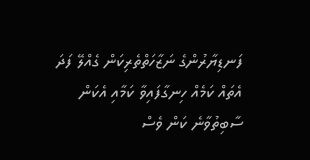ފަނޑިޔާރުންގެ ނަޒާހަތްތެރިކަން ގެއްލޭ ފަދަ އެތައް ކަމެއް ހިނގާފައިވާ ކަމާއި އެކަން ސާބިތުވާނެ ކަން ވެސް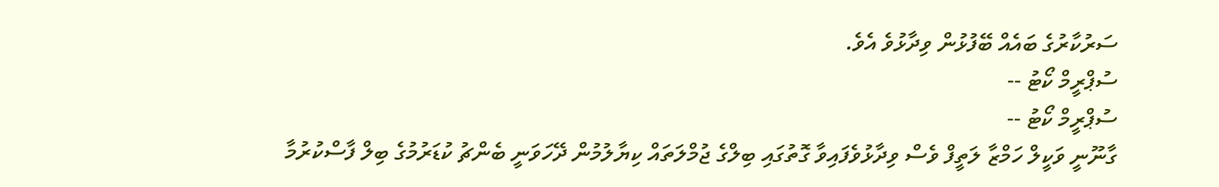ސަރުކާރުގެ ބައެއް ބޭފުޅުން ވިދާޅުވެ އެވެ.
ސުޕްރީމް ކޯޓު --
ސުޕްރީމް ކޯޓު --
ގާނޫނީ ވަކީލް ހަމްޒާ ލަތީފް ވެސް ވިދާޅުވެފައިވާ ގޮތުގައި ބިލްގެ ޖުމްލަތައް ކިޔާލުމުން ދޭހަވަނީ ބެންޗު ކުޑަރުމުގެ ބިލް ފާސްކުރުމާ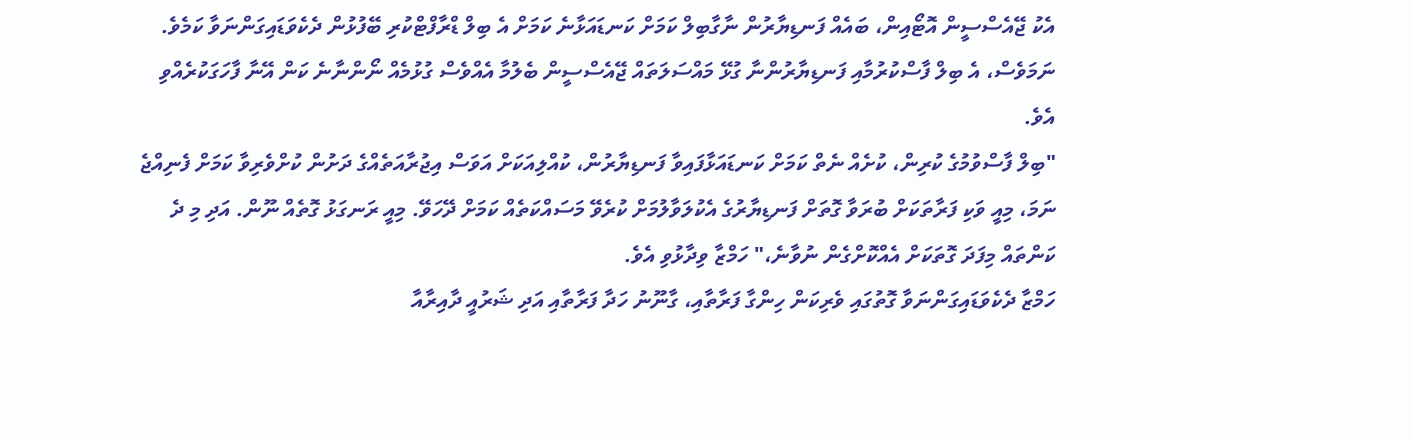އެކު ޖޭއެސްސީން އޮޓޯއިން، ބައެއް ފަނޑިޔާރުން ނާގާބިލް ކަމަށް ކަނޑައަޅާނެ ކަމަށް އެ ބިލް ޑްރާފްޓްކުރި ބޭފުޅުން ދެކެވަޑައިގަންނަވާ ކަމެވެ. ނަމަވެސް، އެ ބިލް ފާސްކުރުމާއި ފަނޑިޔާރުންނާ ގުޅޭ މައްސަލަތައް ޖޭއެސްސީން ބެލުމާ އެއްވެސް ގުޅުމެއް ނޯންނާނެ ކަން އޭނާ ފާހަގަކުރެއްވި އެވެ.
"ބިލް ފާސްވުމުގެ ކުރިން، ކުށެއް ނެތް ކަމަށް ކަނޑައަޅާފައިވާ ފަނޑިޔާރުން، ކުއްލިއަކަށް އަވަސް އިޖުރާއަތެއްގެ ދަށުން ކުށްވެރިވާ ކަމަށް ފެނިއްޖެ ނަމަ، މިއީ ވަކި ފަރާތަކަށް ބުރަވާ ގޮތަށް ފަނޑިޔާރުގެ އެކުލަވާލުމަށް ކުރެވޭ މަސައްކަތެއް ކަމަށް ދޭހަވޭ. މިއީ ރަނގަޅު ގޮތެއް ނޫން. އަދި މި ދެ ކަންތައް މިފަދަ ގޮތަކަށް އެއްކޮށްގެން ނުވާނެ،" ހަމްޒާ ވިދާޅުވި އެވެ.
ހަމްޒާ ދެކެވަޑައިގަންނަވާ ގޮތުގައި ވެރިކަން ހިންގާ ފަރާތާއި، ގާނޫނު ހަދާ ފަރާތާއި އަދި ޝަރުއީ ދާއިރާއާ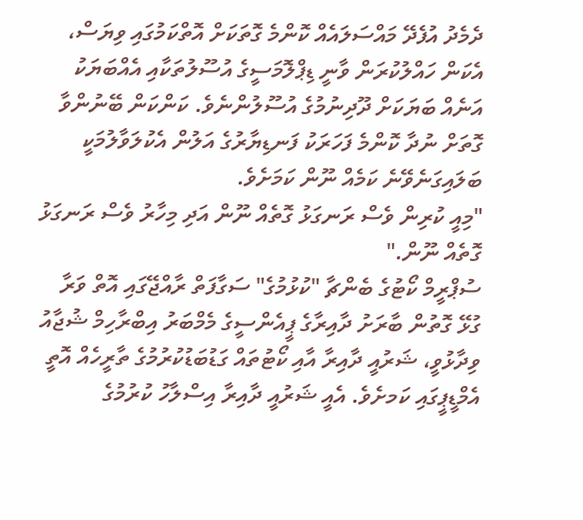ދެމެދު އުފެދޭ މައްސަލައެއް ކޮންމެ ގޮތަކަށް އޮތްކަމުގައި ވިޔަސް، އެކަން ހައްލުކުރަން ވާނީ ޑިޕްލޮމަސީގެ އުސޫލުތަކާއި އެއްބަޔަކު އަނެއް ބަޔަކަށް ދޫދިނުމުގެ އުސޫލުންނެވެ. ކަންކަން ބޭނުންވާ ގޮތަށް ނުދާ ކޮންމެ ފަހަރަކު ފަނޑިޔާރުގެ އަލުން އެކުލަވާލުމަކީ ބަލައިގަނެވޭނެ ކަމެއް ނޫން ކަމަށެވެ.
"މިއީ ކުރިން ވެސް ރަނގަޅު ގޮތެއް ނޫން އަދި މިހާރު ވެސް ރަނގަޅު ގޮތެއް ނޫން."
ސުޕްރީމް ކޯޓުގެ ބެންޗާ "ކުޅުމުގެ" ސަގާފަތް ރާއްޖޭގައި އޮތް ވަރާ ގުޅޭ ގޮތުން ބާރަށު ދާއިރާގެ ޕީއެންސީގެ މެމްބަރު އިބްރާހިމް ޝުޖާއު ވިދާޅުވީ، ޝަރުއީ ދާއިރާ އާއި ކޯޓުތައް ގަޑުބަޑުކުރުމުގެ ތާރީހެއް އޮތީ އެމްޑީޕީގައި ކަމށެވެ. އެއީ ޝަރުއީ ދާއިރާ އިސްލާހު ކުރުމުގެ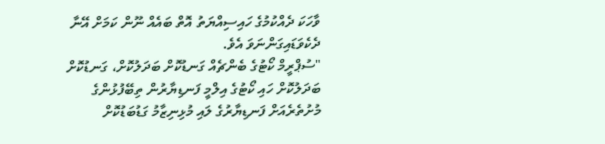ވާހަކަ ދެއްކުމުގެ ހައިސިއްޔަތު އޮތް ބައެއް ނޫން ކަމަށް އޭނާ ދެކެވަޑައިގަންނަވަ އެވެ.
"ސުޕްރީމް ކޯޓުގެ ބެންޗެއް ގަނޑުކޮށް ބަދަލުކޮށް، ގަނޑުކޮށް ބަދަލުކޮށް ހައި ކޯޓުގެ އިލްމީ ފަނޑިޔާރުން ތިބޭފުޅުންގެ މުށުތެރެއަށް ފަނޑިޔާރުގެ ލައި މުޅިނިޒާމު ގަޑުބަޑުކޮށް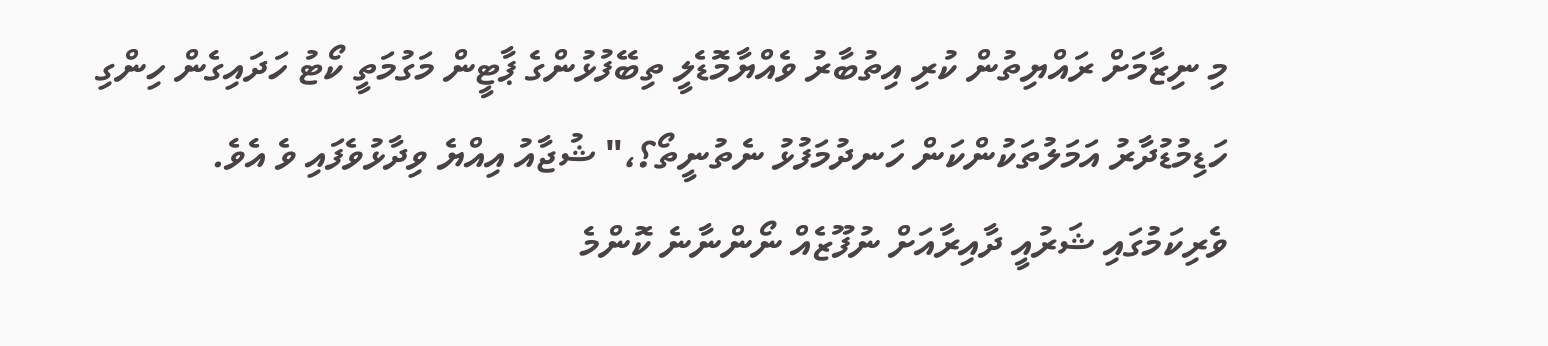މި ނިޒާމަށް ރައްޔިތުން ކުރި އިތުބާރު ވެއްޔާމޮޑެލީ ތިބޭފުޅުންގެ ޕާޓީން މަގުމަތީ ކޯޓު ހަދައިގެން ހިންގި ހަޑިމުޑުދާރު އަމަލުތަކުންކަން ހަނދުމަފުޅު ނެތުނީތޯ؟،" ޝުޖާއު އިއްޔެ ވިދާޅުވެފައި ވެ އެވެ.
ވެރިކަމުގައި ޝަރުއީ ދާއިރާއަށް ނުފޫޒެއް ނޯންނާނެ ކޮންމެ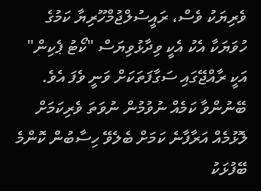ވެރިޔަކު ވެސް، ރައީސުލްޖުމްހޫރިޔާ ކަމުގެ ހުވަޔަކާ އެކު އެކީ ވިދާޅުވިޔަސް "ކޯޓު ޕެކިން" އަކީ ރާއްޖޭގައި ސަގާފަތަކަށް ވަނީ ވެފަ އެވެ. ބޭނުންވާ ކަމެއް ނުވުމުން ނުވަތަ ވެރިކަމަށް ލޮޅުމެއް އަރާފާނެ ކަމަށް ބެލެވޭ ހިސާބުން ކޮންމެ ބޭފުޅަކު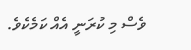ވެސް މި ކުރަނީ އެއް ކަމެކެވެ.